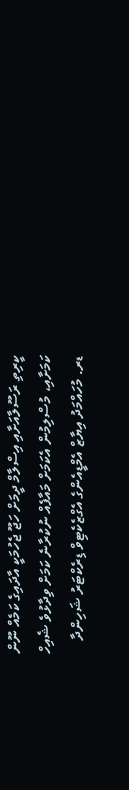ކީރިތި ރަސޫލާއަށާއި އިސްލާމް ދީމަށް ހަޖޫ ޖެހުމަކީ އާދައިގެ ކަމެއް ނޫން ކަމަށާއި، މުސްލިމުން އެކަމަށް މައާފެއް ނުކުރާނެ ކަމަށް ވިދާޅުވެ ޝެއިހް ޑރ. މުހައްމަދު އިޔާޒް އެމްޑީއެންގެ އެގްޒެކެޓިވް ޑިރެކްޓަރު ޝަހިންދާ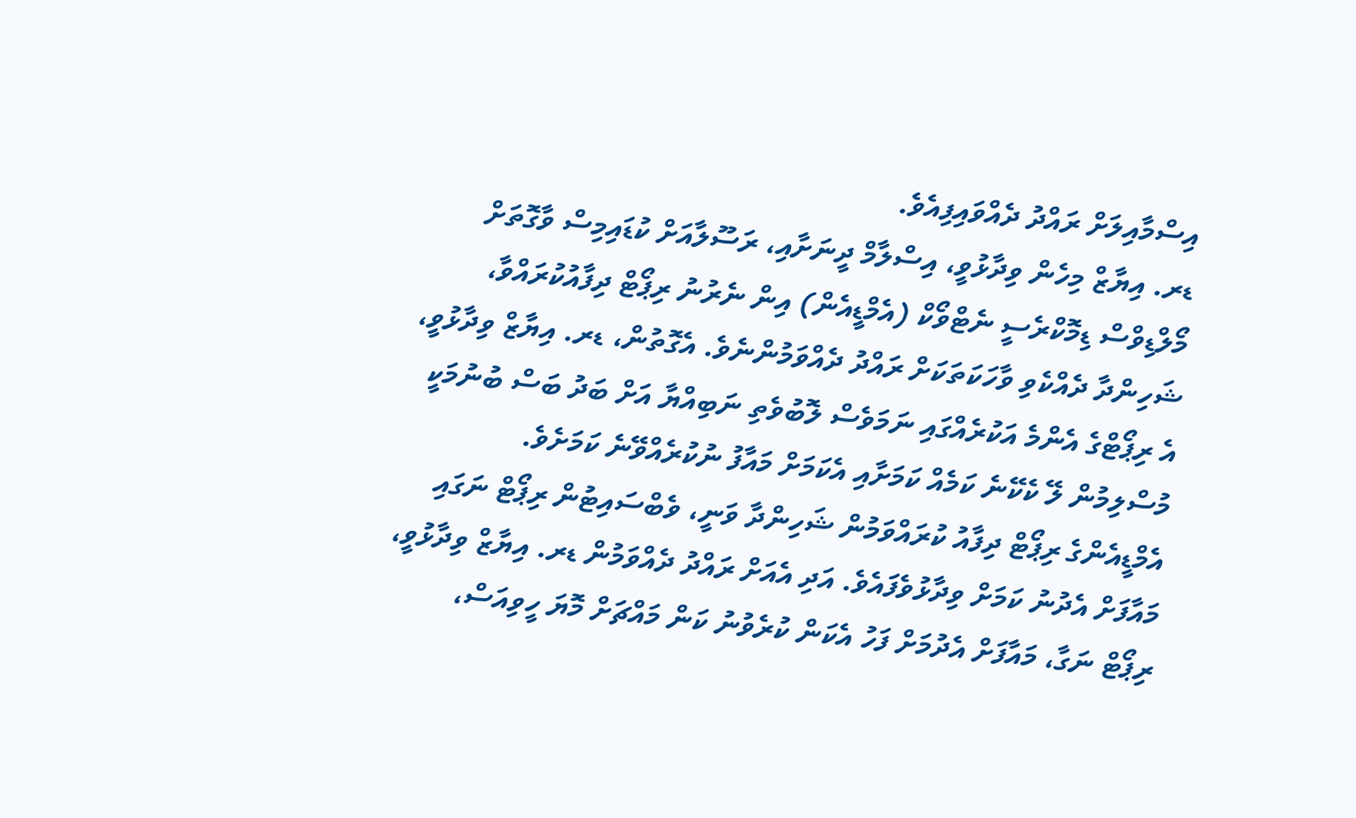އިސްމާއިލަށް ރައްދު ދެއްވައިފިއެވެ.
ޑރ. އިޔާޒް މިހެން ވިދާޅުވީ، އިސްލާމް ދީނަށާއި، ރަސޫލާއަށް ކުޑައިމިސް ވާގޮތަށް މޯލްޑިވްސް ޑިމޮކްރެސީ ނެޓްވޯކް (އެމްޑީއެން) އިން ނެރުނު ރިޕޯޓް ދިފާއުކުރައްވާ، ޝަހިންދާ ދެއްކެވި ވާހަކަތަކަށް ރައްދު ދެއްވަމުންނެވެ. އެގޮތުން، ޑރ. އިޔާޒް ވިދާޅުވީ، އެ ރިޕޯޓްގެ އެންމެ އަކުރެއްގައި ނަމަވެސް ލޮބުވެތި ނަބިއްޔާ އަށް ބަދު ބަސް ބުނުމަކީ މުސްލިމުން ލޭ ކެކޭނެ ކަމެއް ކަމަށާއި އެކަމަށް މައާފު ނުކުރެއްވޭނެ ކަމަށެވެ.
އެމްޑީއެންގެ ރިޕޯޓް ދިފާއު ކުރައްވަމުން ޝަހިންދާ ވަނީ، ވެބްސައިޓުން ރިޕޯޓް ނަގައި މައާފަށް އެދުނު ކަމަށް ވިދާޅުވެފައެވެ. އަދި އެއަށް ރައްދު ދެއްވަމުން ޑރ. އިޔާޒް ވިދާޅުވީ، ރިޕޯޓް ނަގާ، މައާފަށް އެދުމަށް ފަހު އެކަން ކުރެވުނު ކަން މައްޗަށް މޮޔަ ހީވިއަސް،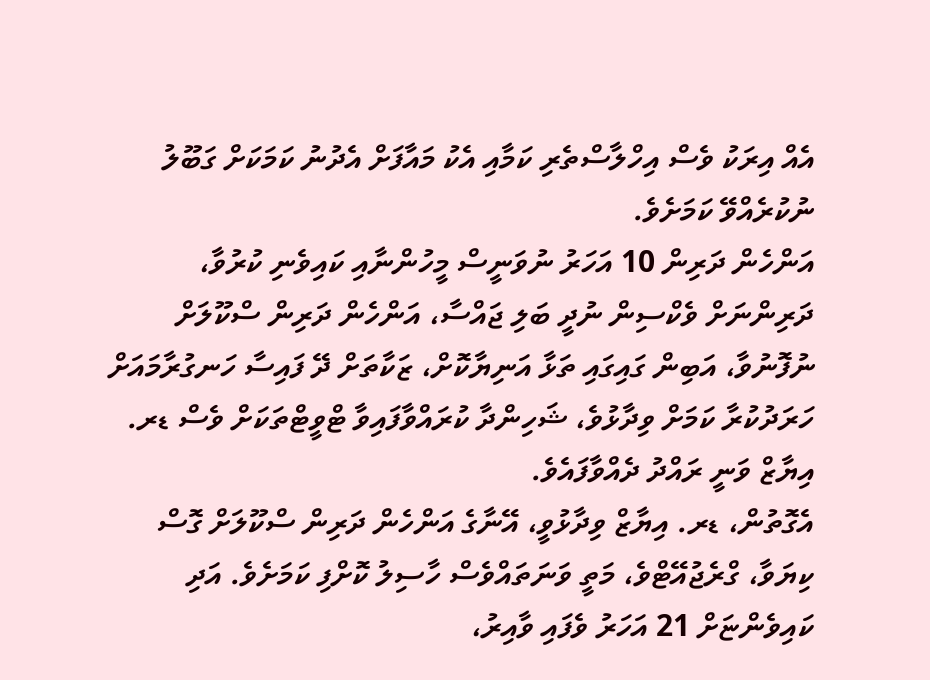އެއް އިރަކު ވެސް އިހްލާސްތެރި ކަމާއި އެކު މައާފަށް އެދުނު ކަމަކަށް ގަބޫލު ނުކުރެއްވޭ ކަމަށެވެ.
އަންހެން ދަރިން 10 އަހަރު ނުވަނީސް މީހުންނާއި ކައިވެނި ކުރުވާ، ދަރިންނަށް ވެކްސިން ނުދީ ބަލި ޖައްސާ، އަންހެން ދަރިން ސްކޫލަށް ނުފޮނުވާ، އަބިން ގައިގައި ތަޅާ އަނިޔާކޮށް، ޒަކާތަށް ދޭ ފައިސާ ހަނގުރާމައަށް ހަރަދުކުރާ ކަމަށް ވިދާޅުވެ، ޝަހިންދާ ކުރައްވާފައިވާ ޓްވީޓްތަކަށް ވެސް ޑރ. އިޔާޒް ވަނީ ރައްދު ދެއްވާފައެވެ.
އެގޮތުން، ޑރ. އިޔާޒް ވިދާޅުވީ، އޭނާގެ އަންހެން ދަރިން ސްކޫލަށް ގޮސް ކިޔަވާ، ގްރެޖުއޭޓްވެ، މަތީ ވަނަތައްވެސް ހާސިލު ކޮށްފި ކަމަށެވެ. އަދި ކައިވެންޏަށް 21 އަހަރު ވެފައި ވާއިރު،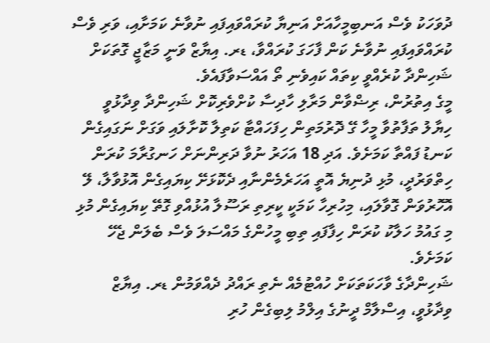ދުވަހަކު ވެސް އަނބިމީހާއަށް އަނިޔާ ކުރައްވައިފައި ނުވާނެ ކަމަށާއި، ވަރި ވެސް ކުރައްވައިފައި ނުވާނެ ކަން ފާހަގަ ކުރައްވާ، ޑރ. އިޔާޒް ވަނީ މަޒާޖީ ގޮތަކަށް ޝަހިންދާ ކުރެއްވީ ކިތައް ކައިވެނި ތޯ އައްސަވާފައެވެ.
މީގެ އިތުރުން، ރިޟްވާން މަރާލި ހާދިސާ ކުށްވެރިކޮށް ޝަހިންދާ ވިދާޅުވީ ހިޔާލު ތަފާތުވާ މީހާ ގޭ ދޮރުމަތިން ހިފަހައްޓާ ކަތިލާ ކޮށާލައި ވަގަށް ނަގައިގެން ކަނޑު ފައްތާ ކަމަށެވެ. އަދި 18 އަހަރު ނުވާ ދަރިންނަށް ހަނގުރާމަ ކުރަން ހިތްވަރުދީ، މުޅި ދުނިޔެ އޮތީ އަހަރެމެންނާއި ދެކޮޅަށޭ ކިޔައިގެން އޮޅުވާލާ، ލޭ އޮހޮރުވަން ގޮވާލައި، މިހުރިހާ ކަމަކީ ކީރިތި ރަސޫލާ އުޅުއްވި ގޮތޭ ކިޔައިގެން މުޅި މި ގައުމު ހަލާކު ކުރަން ހިފާފައި ތިބި މީހުންގެ މައްސަލަ ވެސް ބެލަން ޖެހޭ ކަމަށެވެ.
ޝަހިންދާގެ ވާހަކަތަކަށް ހުއްޓުމެއް ނެތި ރައްދު ދެއްވަމުން ޑރ. އިޔާޒް ވިދާޅުވީ، އިސްލާމް ދީނުގެ އިލްމު ލިބިގެން ހުރި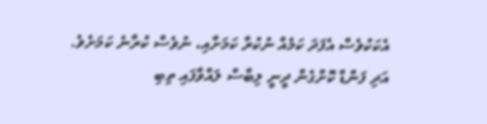އެކަކުވެސް އެފަދަ ކަމެއް ނުކުރާ ކަމަށާއި، ނުވެސް ކުރާނެ ކަމަށެވެ. އަދި ފަންޑް ކޮށްގެން ދީނީ ލިބާސް ލައްވާފައި ތިބި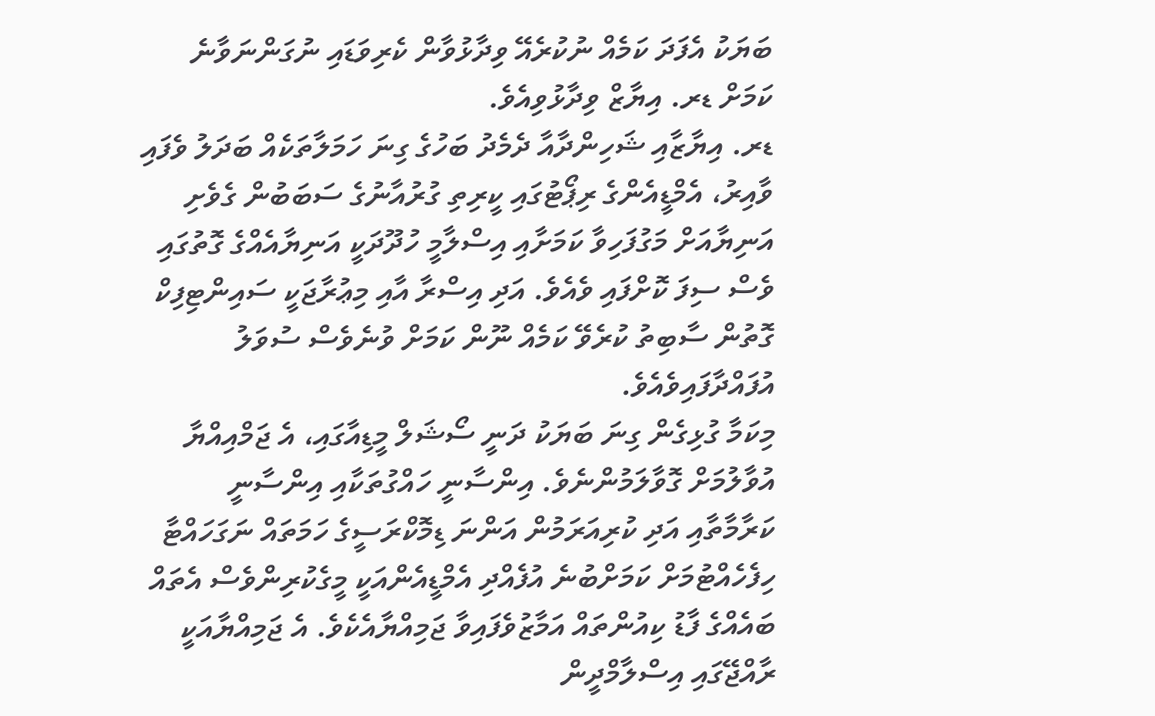ބަޔަކު އެފަދަ ކަމެއް ނުކުރެއޭ ވިދާޅުވާން ކެރިވަޑައި ނުގަންނަވާނެ ކަމަށް ޑރ. އިޔާޒް ވިދާޅުވިއެވެ.
ޑރ. އިޔާޒާއި ޝަހިންދާއާ ދެމެދު ބަހުގެ ގިނަ ހަމަލާތަކެއް ބަދަލު ވެފައި ވާއިރު، އެމްޑީއެންގެ ރިޕޯޓުގައި ކީރިތި ގުރުއާނުގެ ސަބަބުން ގެވެށި އަނިޔާއަށް މަގުފަހިވާ ކަމަށާއި އިސްލާމީ ހުދޫދަކީ އަނިޔާއެއްގެ ގޮތުގައި ވެސް ސިފަ ކޮށްފައި ވެއެވެ. އަދި އިސްރާ އާއި މިޢުރާޖަކީ ސައިންޓިފިކް ގޮތުން ސާބިތު ކުރެވޭ ކަމެއް ނޫން ކަމަށް ވުނެވެސް ސުވަލު އުފައްދާފައިވެއެވެ.
މިކަމާ ގުޅިގެން ގިނަ ބަޔަކު ދަނީ ސޯޝަލް މީޑިއާގައި، އެ ޖަމްއިއްޔާ އުވާލުމަށް ގޮވާލަމުންނެވެ. އިންސާނީ ހައްގުތަކާއި އިންސާނީ ކަރާމާތާއި އަދި ކުރިއަރަމުން އަންނަ ޑިމޮކްރަސީގެ ހަމަތައް ނަގަހައްޓާ ހިފެހެއްޓުމަށް ކަމަށްބުނެ އުފެއްދި އެމްޑީއެންއަކީ މީގެކުރިންވެސް އެތައް ބައެއްގެ ފާޑު ކިއުންތައް އަމާޒުވެފައިވާ ޖަމިއްޔާއެކެވެ. އެ ޖަމިއްޔާއަކީ ރާއްޖޭގައި އިސްލާމްދީން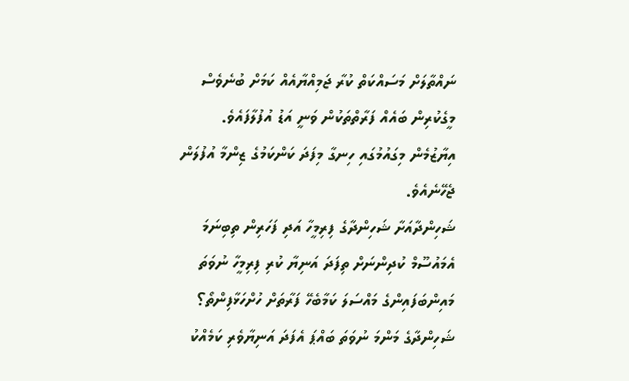ނައްތާލަށް މަސައްކަތް ކުރާ ޖަމިއްޔާއެއް ކަމަށް ބުނެވެސް މީގެކުރިން ބައެއް ފަރާތްތަކުން ވަނީ އަޑު އުފުލާފައެވެ.
އިޔާޒުމެން މިގައުމުގައި ހިނގާ މިފަދަ ކަންކަމުގެ ޒިންމާ އުފުލަން ޖެހޭނެއެވެ.
ޝަހިންދާއަށާ ޝަހިންދާގެ ފިރިމީހާ އަދި ފަހަރިން ތިބިނަމަ އެމައުސޫމް ކުދިންނަށް ތިފަދަ އަނިޔާ ކުރި ފިރިމީހާ ނުވަތަ މައިންބަފައިންގެ މައްސަލަ ކަމާބެހޭ ފަރާތަށް ހުށްހަޅާފިންތޯ؟ ޝަހިންދާގެ މަންމަ ނުވަތަ ބައްޕަ އެފަދަ އަނިޔާވެރި ކަމެއްކު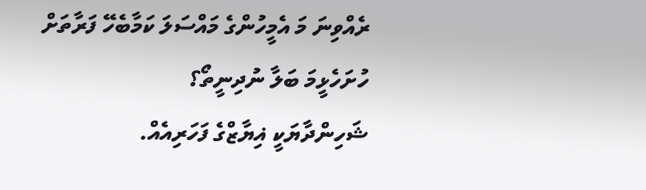ރެއްވިނަ މަ އެމީހުންގެ މައްސަލަ ކަމާބެހޭ ފަރާތަށް ހުށަހެޅީމަ ބަލާ ނުދިނީތޯ؟
ޝަހިންދާޔަކީ ޣިޔާޒްގެ ފަހަރިއެއް.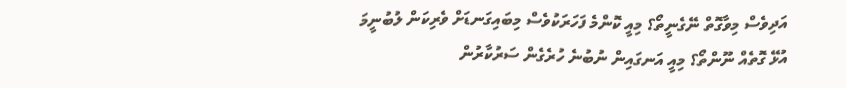އަދިވެސް މިވާގޮތް ނޭގެނީތޯ؟ މިއީ ކޮންމެ ފަހަރަކުވެސް މިބައިގަނޑަށް ވެރިކަން ލުބުނީމަ އުޅޭ ގޮތެއް ނޫންތޯ؟ މިއީ އަނގައިން ނުބުނެ ހުރެގެން ސަރުކާރުން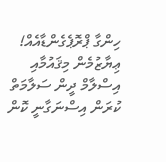ހިންގާ ޕްރޮޕެގެންޑާއެއް! ޢިޔާޒުމެން މިޤައުމާއި އިސްލާމް ދީން ސަލާމަތް ކުރަން އިސްނަގާނީ ކޮން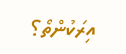އިރަކުންތޯ؟